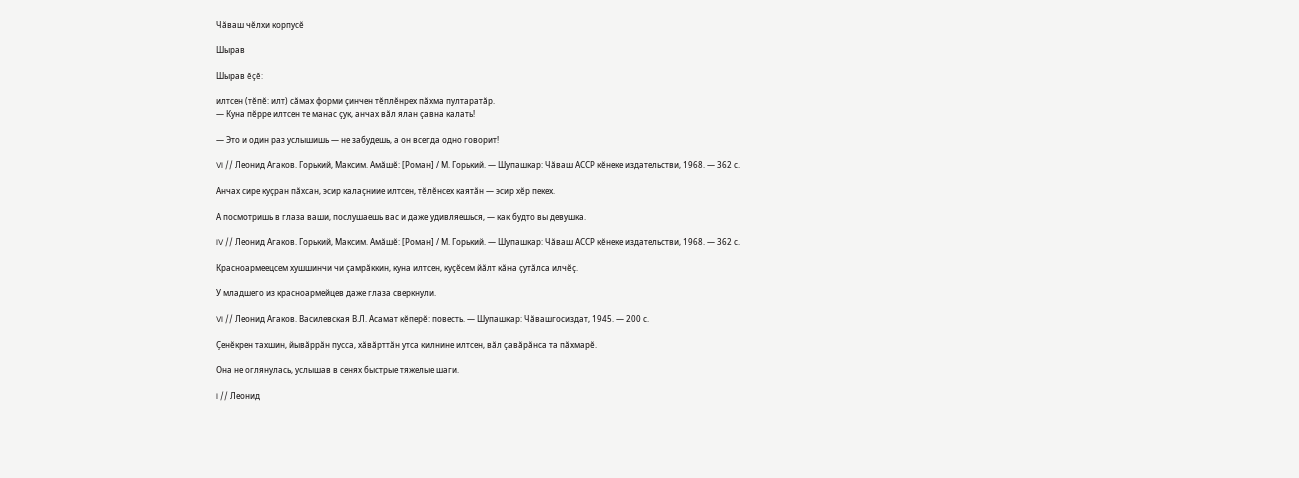Чӑваш чӗлхи корпусӗ

Шырав

Шырав ĕçĕ:

илтсен (тĕпĕ: илт) сăмах форми çинчен тĕплĕнрех пăхма пултаратăр.
— Куна пӗрре илтсен те манас ҫук, анчах вӑл ялан ҫавна калать!

— Это и один раз услышишь — не забудешь, а он всегда одно говорит!

VI // Леонид Агаков. Горький, Максим. Амӑшӗ: [Роман] / М. Горький. — Шупашкар: Чӑваш АССР кӗнеке издательстви, 1968. — 362 с.

Анчах сире куҫран пӑхсан, эсир калаҫниие илтсен, тӗлӗнсех каятӑн — эсир хӗр пекех.

А посмотришь в глаза ваши, послушаешь вас и даже удивляешься, — как будто вы девушка.

IV // Леонид Агаков. Горький, Максим. Амӑшӗ: [Роман] / М. Горький. — Шупашкар: Чӑваш АССР кӗнеке издательстви, 1968. — 362 с.

Красноармеецсем хушшинчи чи ҫамрӑккин, куна илтсен, куҫӗсем йӑлт кӑна ҫутӑлса илчӗҫ.

У младшего из красноармейцев даже глаза сверкнули.

VI // Леонид Агаков. Василевская В.Л. Асамат кӗперӗ: повесть. — Шупашкар: Чӑвашгосиздат, 1945. — 200 с.

Ҫенӗкрен тахшин, йывӑррӑн пусса, хӑвӑрттӑн утса килнине илтсен, вӑл ҫавӑрӑнса та пӑхмарӗ.

Она не оглянулась, услышав в сенях быстрые тяжелые шаги.

I // Леонид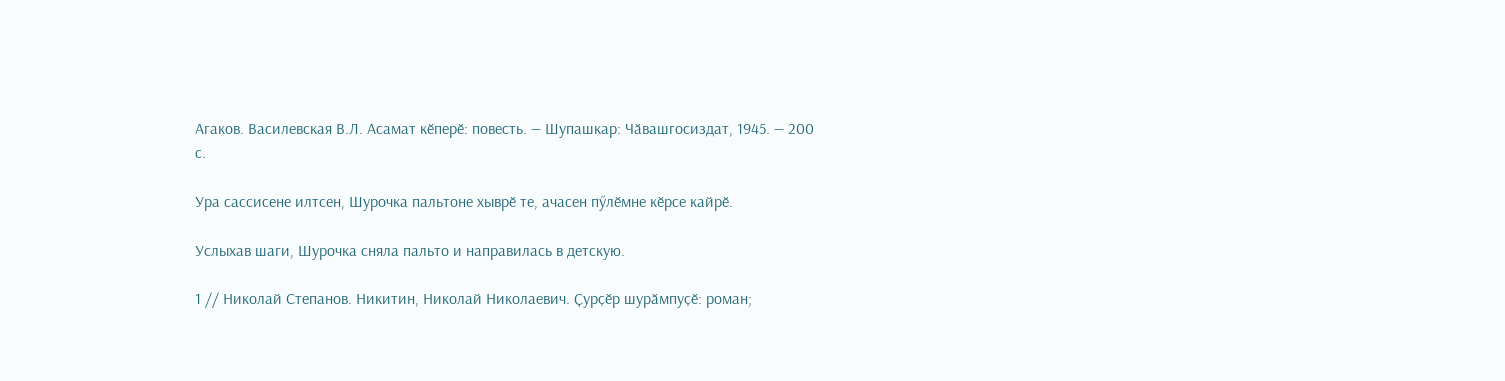Агаков. Василевская В.Л. Асамат кӗперӗ: повесть. — Шупашкар: Чӑвашгосиздат, 1945. — 200 с.

Ура сассисене илтсен, Шурочка пальтоне хыврӗ те, ачасен пӳлӗмне кӗрсе кайрӗ.

Услыхав шаги, Шурочка сняла пальто и направилась в детскую.

1 // Николай Степанов. Никитин, Николай Николаевич. Ҫурҫӗр шурӑмпуҫӗ: роман;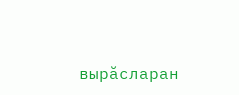вырӑсларан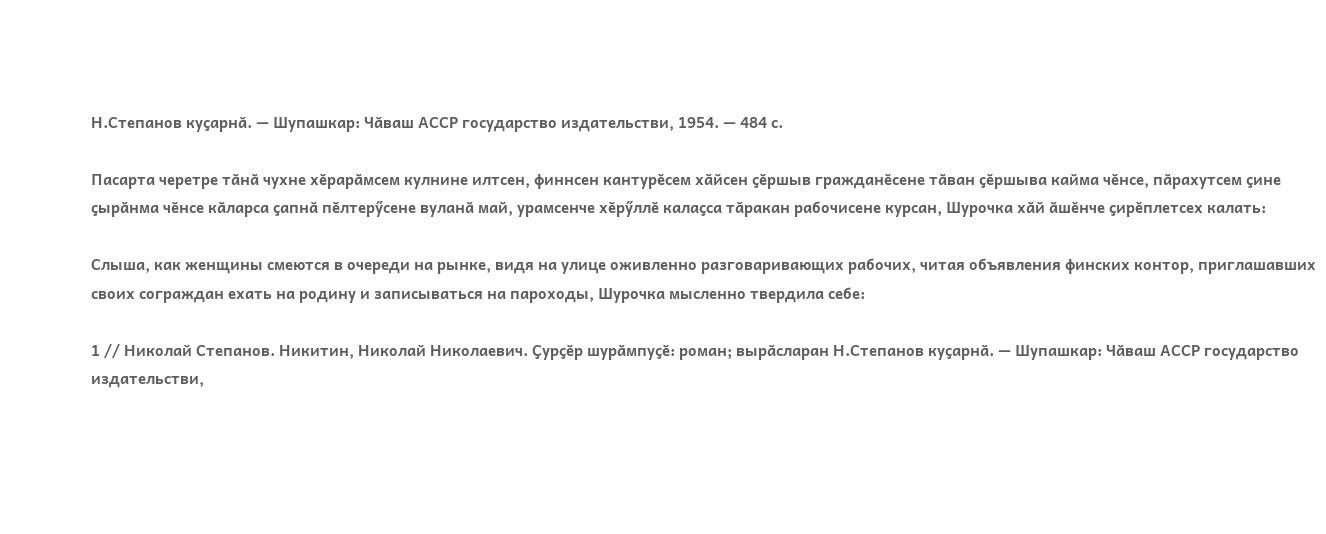Н.Степанов куҫарнӑ. — Шупашкар: Чӑваш АССР государство издательстви, 1954. — 484 с.

Пасарта черетре тӑнӑ чухне хӗрарӑмсем кулнине илтсен, финнсен кантурӗсем хӑйсен ҫӗршыв гражданӗсене тӑван ҫӗршыва кайма чӗнсе, пӑрахутсем ҫине ҫырӑнма чӗнсе кӑларса ҫапнӑ пӗлтерӳсене вуланӑ май, урамсенче хӗрӳллӗ калаҫса тӑракан рабочисене курсан, Шурочка хӑй ӑшӗнче ҫирӗплетсех калать:

Слыша, как женщины смеются в очереди на рынке, видя на улице оживленно разговаривающих рабочих, читая объявления финских контор, приглашавших своих сограждан ехать на родину и записываться на пароходы, Шурочка мысленно твердила себе:

1 // Николай Степанов. Никитин, Николай Николаевич. Ҫурҫӗр шурӑмпуҫӗ: роман; вырӑсларан Н.Степанов куҫарнӑ. — Шупашкар: Чӑваш АССР государство издательстви,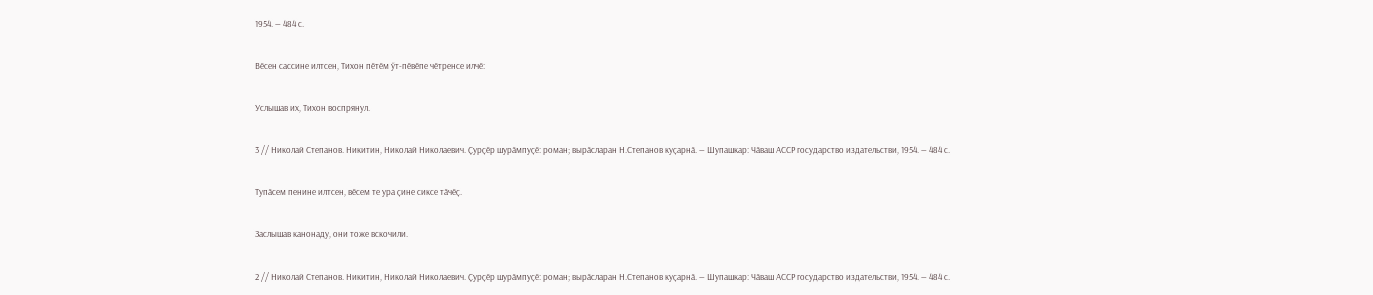1954. — 484 с.

Вӗсен сассине илтсен, Тихон пӗтӗм ӳт-пӗвӗпе чӗтренсе илчӗ:

Услышав их, Тихон воспрянул.

3 // Николай Степанов. Никитин, Николай Николаевич. Ҫурҫӗр шурӑмпуҫӗ: роман; вырӑсларан Н.Степанов куҫарнӑ. — Шупашкар: Чӑваш АССР государство издательстви, 1954. — 484 с.

Тупӑсем пенине илтсен, вӗсем те ура ҫине сиксе тӑчӗҫ.

Заслышав канонаду, они тоже вскочили.

2 // Николай Степанов. Никитин, Николай Николаевич. Ҫурҫӗр шурӑмпуҫӗ: роман; вырӑсларан Н.Степанов куҫарнӑ. — Шупашкар: Чӑваш АССР государство издательстви, 1954. — 484 с.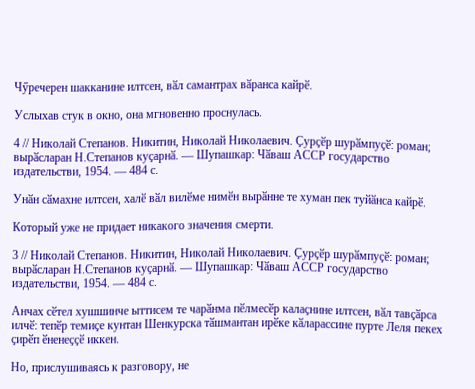Чӳречерен шакканине илтсен, вӑл самантрах вӑранса кайрӗ.

Услыхав стук в окно, она мгновенно проснулась.

4 // Николай Степанов. Никитин, Николай Николаевич. Ҫурҫӗр шурӑмпуҫӗ: роман; вырӑсларан Н.Степанов куҫарнӑ. — Шупашкар: Чӑваш АССР государство издательстви, 1954. — 484 с.

Унӑн сӑмахне илтсен, халӗ вӑл вилӗме нимӗн вырӑнне те хуман пек туйӑнса кайрӗ.

Который уже не придает никакого значения смерти.

3 // Николай Степанов. Никитин, Николай Николаевич. Ҫурҫӗр шурӑмпуҫӗ: роман; вырӑсларан Н.Степанов куҫарнӑ. — Шупашкар: Чӑваш АССР государство издательстви, 1954. — 484 с.

Анчах сӗтел хушшинче ыттисем те чарӑнма пӗлмесӗр калаҫнине илтсен, вӑл тавҫӑрса илчӗ: тепӗр темиҫе кунтан Шенкурска тӑшмантан ирӗке кӑларассине пурте Леля пекех ҫирӗп ӗненеҫҫӗ иккен.

Но, прислушиваясь к разговору, не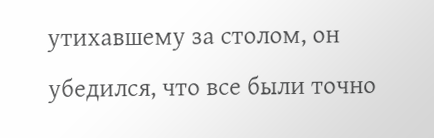утихавшему за столом, он убедился, что все были точно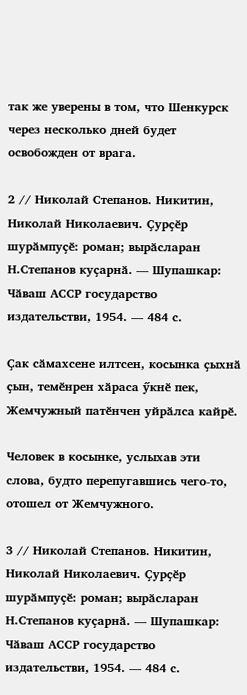так же уверены в том, что Шенкурск через несколько дней будет освобожден от врага.

2 // Николай Степанов. Никитин, Николай Николаевич. Ҫурҫӗр шурӑмпуҫӗ: роман; вырӑсларан Н.Степанов куҫарнӑ. — Шупашкар: Чӑваш АССР государство издательстви, 1954. — 484 с.

Ҫак сӑмахсене илтсен, косынка ҫыхнӑ ҫын, темӗнрен хӑраса ӳкнӗ пек, Жемчужный патӗнчен уйрӑлса кайрӗ.

Человек в косынке, услыхав эти слова, будто перепугавшись чего-то, отошел от Жемчужного.

3 // Николай Степанов. Никитин, Николай Николаевич. Ҫурҫӗр шурӑмпуҫӗ: роман; вырӑсларан Н.Степанов куҫарнӑ. — Шупашкар: Чӑваш АССР государство издательстви, 1954. — 484 с.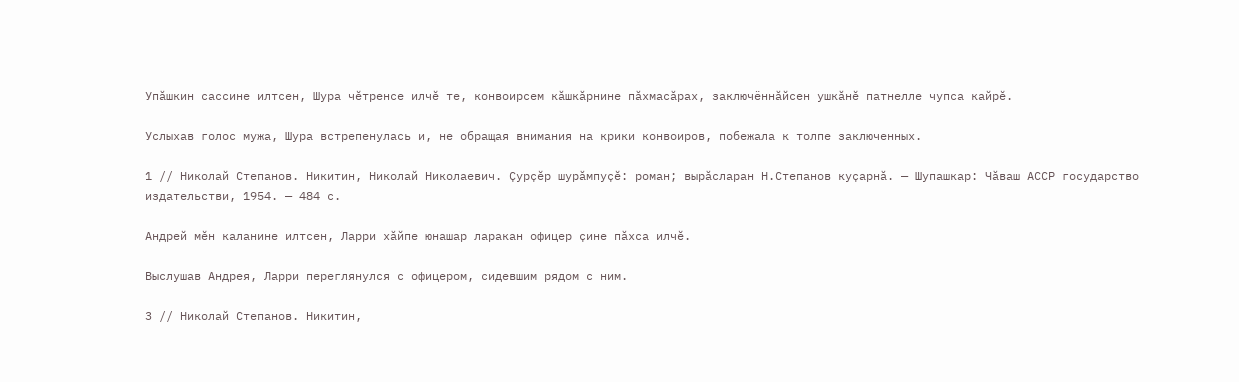Упӑшкин сассине илтсен, Шура чӗтренсе илчӗ те, конвоирсем кӑшкӑрнине пӑхмасӑрах, заключённӑйсен ушкӑнӗ патнелле чупса кайрӗ.

Услыхав голос мужа, Шура встрепенулась и, не обращая внимания на крики конвоиров, побежала к толпе заключенных.

1 // Николай Степанов. Никитин, Николай Николаевич. Ҫурҫӗр шурӑмпуҫӗ: роман; вырӑсларан Н.Степанов куҫарнӑ. — Шупашкар: Чӑваш АССР государство издательстви, 1954. — 484 с.

Андрей мӗн каланине илтсен, Ларри хӑйпе юнашар ларакан офицер ҫине пӑхса илчӗ.

Выслушав Андрея, Ларри переглянулся с офицером, сидевшим рядом с ним.

3 // Николай Степанов. Никитин,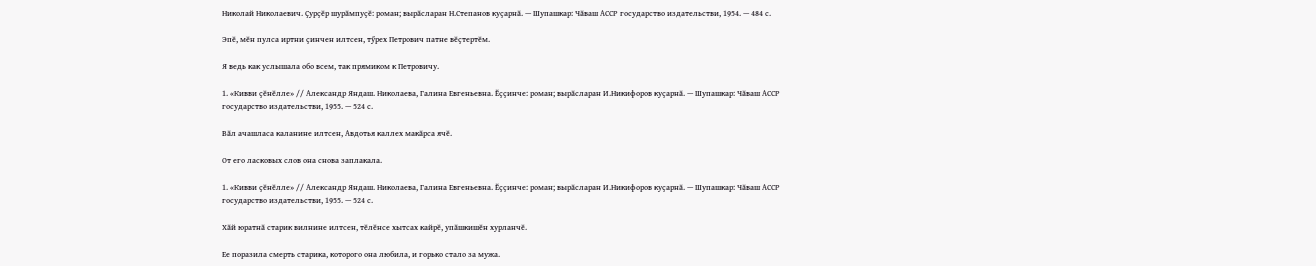Николай Николаевич. Ҫурҫӗр шурӑмпуҫӗ: роман; вырӑсларан Н.Степанов куҫарнӑ. — Шупашкар: Чӑваш АССР государство издательстви, 1954. — 484 с.

Эпӗ, мӗн пулса иртни ҫинчен илтсен, тӳрех Петрович патне вӗҫтертӗм.

Я ведь как услышала обо всем, так прямиком к Петровичу.

1. «Кивви ҫӗнӗлле» // Александр Яндаш. Николаева, Галина Евгеньевна. Ӗҫҫинче: роман; вырӑсларан И.Никифоров куҫарнӑ. — Шупашкар: Чӑваш АССР государство издательстви, 1955. — 524 с.

Вӑл ачашласа каланине илтсен, Авдотья каллех макӑрса ячӗ.

От его ласковых слов она снова заплакала.

1. «Кивви ҫӗнӗлле» // Александр Яндаш. Николаева, Галина Евгеньевна. Ӗҫҫинче: роман; вырӑсларан И.Никифоров куҫарнӑ. — Шупашкар: Чӑваш АССР государство издательстви, 1955. — 524 с.

Хӑй юратнӑ старик вилнине илтсен, тӗлӗнсе хытсах кайрӗ, упӑшкишӗн хурланчӗ.

Ее поразила смерть старика, которого она любила, и горько стало за мужа.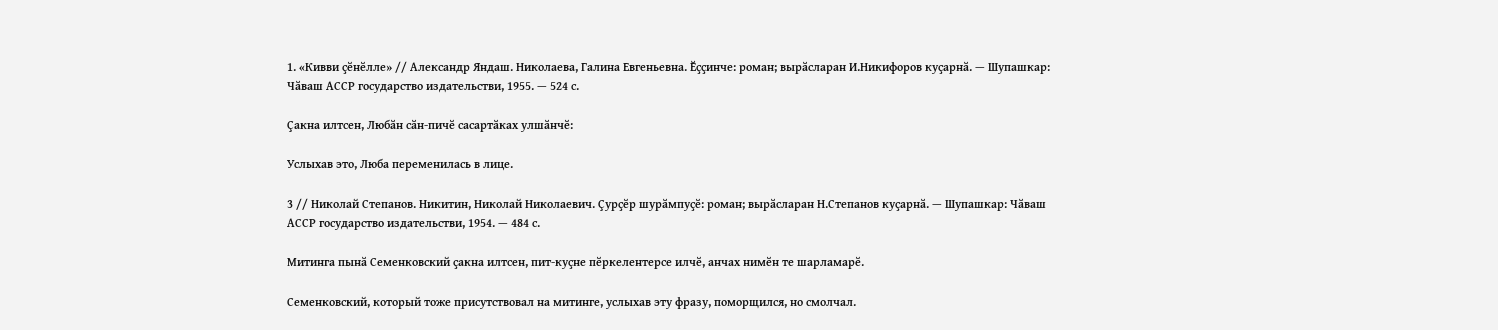1. «Кивви ҫӗнӗлле» // Александр Яндаш. Николаева, Галина Евгеньевна. Ӗҫҫинче: роман; вырӑсларан И.Никифоров куҫарнӑ. — Шупашкар: Чӑваш АССР государство издательстви, 1955. — 524 с.

Ҫакна илтсен, Любӑн сӑн-пичӗ сасартӑках улшӑнчӗ:

Услыхав это, Люба переменилась в лице.

3 // Николай Степанов. Никитин, Николай Николаевич. Ҫурҫӗр шурӑмпуҫӗ: роман; вырӑсларан Н.Степанов куҫарнӑ. — Шупашкар: Чӑваш АССР государство издательстви, 1954. — 484 с.

Митинга пынӑ Семенковский ҫакна илтсен, пит-куҫне пӗркелентерсе илчӗ, анчах нимӗн те шарламарӗ.

Семенковский, который тоже присутствовал на митинге, услыхав эту фразу, поморщился, но смолчал.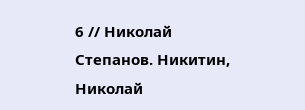6 // Николай Степанов. Никитин, Николай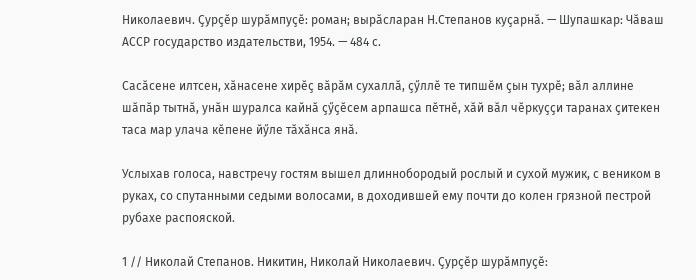Николаевич. Ҫурҫӗр шурӑмпуҫӗ: роман; вырӑсларан Н.Степанов куҫарнӑ. — Шупашкар: Чӑваш АССР государство издательстви, 1954. — 484 с.

Сасӑсене илтсен, хӑнасене хирӗҫ вӑрӑм сухаллӑ, ҫӳллӗ те типшӗм ҫын тухрӗ; вӑл аллине шӑпӑр тытнӑ, унӑн шуралса кайнӑ ҫӳҫӗсем арпашса пӗтнӗ, хӑй вӑл чӗркуҫҫи таранах ҫитекен таса мар улача кӗпене йӳле тӑхӑнса янӑ.

Услыхав голоса, навстречу гостям вышел длиннобородый рослый и сухой мужик, с веником в руках, со спутанными седыми волосами, в доходившей ему почти до колен грязной пестрой рубахе распояской.

1 // Николай Степанов. Никитин, Николай Николаевич. Ҫурҫӗр шурӑмпуҫӗ: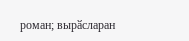роман; вырӑсларан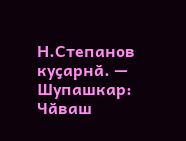Н.Степанов куҫарнӑ. — Шупашкар: Чӑваш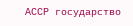АССР государство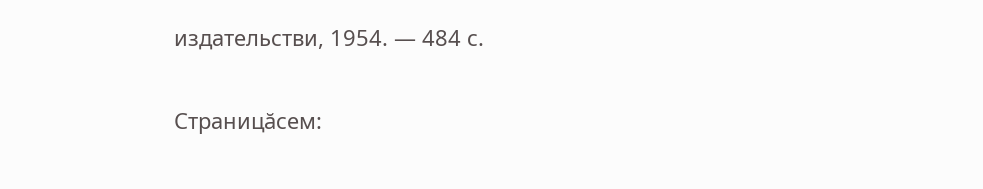издательстви, 1954. — 484 с.

Страницăсем: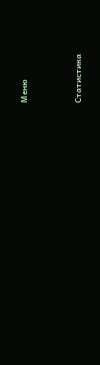Меню



Статистика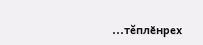...тĕплӗнрех